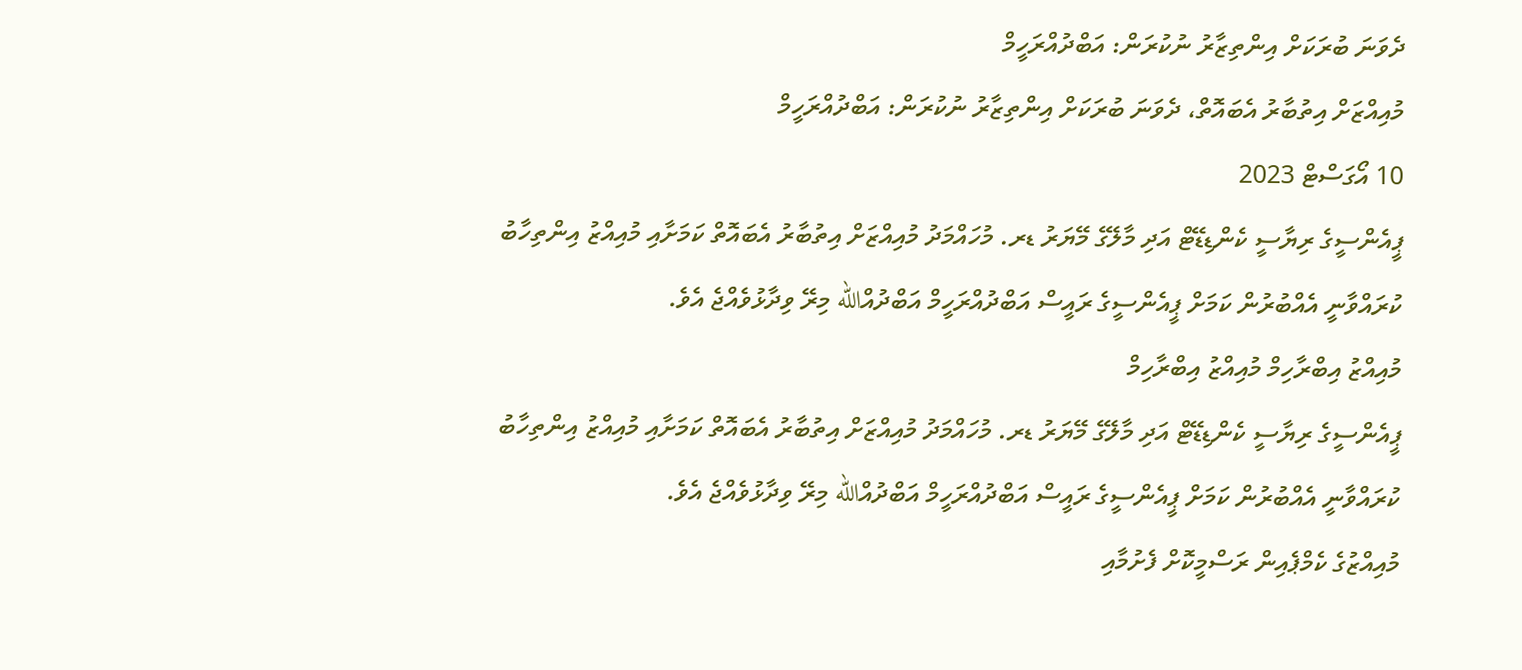ދެވަނަ ބުރަކަށް އިންތިޒާރު ނުކުރަން: އަބްދުއްރަހީމް
މުއިއްޒަށް އިތުބާރު އެބައޮތް، ދެވަނަ ބުރަކަށް އިންތިޒާރު ނުކުރަން: އަބްދުއްރަހީމް
10 އޯގަސްޓް 2023
ޕީއެންސީގެ ރިޔާސީ ކެންޑިޑޭޓް އަދި މާލޭގެ މޭޔަރު ޑރ. މުހައްމަދު މުއިއްޒަށް އިތުބާރު އެބައޮތް ކަމަށާއި މުއިއްޒު އިންތިހާބު ކުރައްވާނީ އެއްބުރުން ކަމަށް ޕީއެންސީގެ ރައީސް އަބްދުއްރަހީމް އަބްދުއްالله މިރޭ ވިދާޅުވެއްޖެ އެވެ.
މުއިއްޒު އިބްރާހިމް މުއިއްޒު އިބްރާހިމް
ޕީއެންސީގެ ރިޔާސީ ކެންޑިޑޭޓް އަދި މާލޭގެ މޭޔަރު ޑރ. މުހައްމަދު މުއިއްޒަށް އިތުބާރު އެބައޮތް ކަމަށާއި މުއިއްޒު އިންތިހާބު ކުރައްވާނީ އެއްބުރުން ކަމަށް ޕީއެންސީގެ ރައީސް އަބްދުއްރަހީމް އަބްދުއްالله މިރޭ ވިދާޅުވެއްޖެ އެވެ.
މުއިއްޒުގެ ކެމްޕެއިން ރަސްމީކޮށް ފެށުމާއި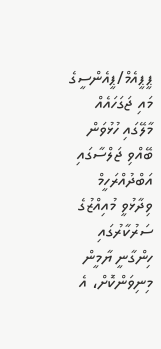ޕީޕީއެމް/ޕީއެންސީގެ މައި ޖަގަހައެއް މާލޭގައި ހުޅުވަން ބޭއްވި ޖަލްސާގައި އަބްދުއްރަހީމް ވިދާޅުވީ މުއިއްޒުގެ ސަރުކާރުގައި ހިންގާނީ ޔާމީން މިނިވަންކޮށް، އެ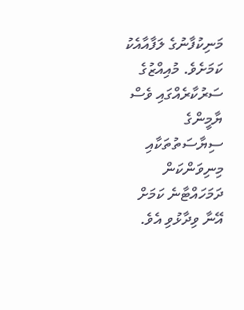މަނިކުފާނުގެ ލަފާއާއެކު ކަމަށެވެ. މުއިއްޒުގެ ސަރުކާރެއްގައި ވެސް ޔާމީންގެ ސިޔާސަތުތަކާއި މިނިވަންކަން ދަމަހައްޓާނެ ކަމަށް އޭނާ ވިދާޅުވި އެވެ.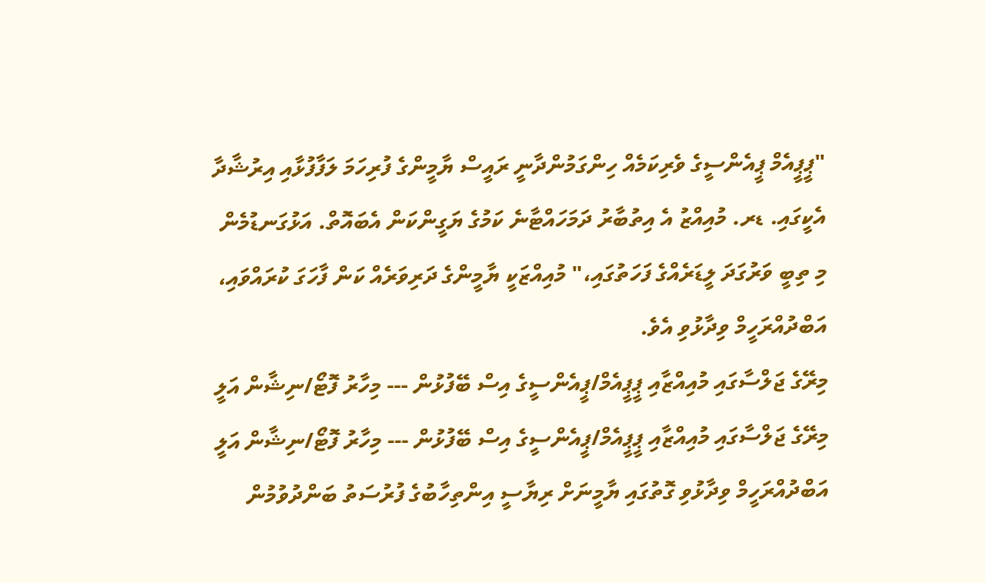"ޕީޕީއެމް ޕީއެންސީގެ ވެރިކަމެއް ހިންގަމުންދާނީ ރައީސް ޔާމީންގެ ފުރިހަމަ ލަފާފުޅާއި އިރުޝާދާ އެކީގައި. ޑރ. މުއިއްޒު އެ އިތުބާރު ދަމަހައްޓާނެ ކަމުގެ ޔަގީންކަން އެބައޮތް. އަޅުގަނޑުމެން މި ތިބީ ވަރުގަދަ ލީޑަރެއްގެ ފަހަތުގައި،" މުއިއްޒަކީ ޔާމީންގެ ދަރިވަރެއް ކަން ފާހަގަ ކުރައްވައި، އަބްދުއްރަހީމް ވިދާޅުވި އެވެ.
މިރޭގެ ޖަލްސާގައި މުއިއްޒާއި ޕީޕީއެމް/ޕީއެންސީގެ އިސް ބޭފުޅުން --- މިހާރު ފޮޓޯ/ނިޝާން އަލީ
މިރޭގެ ޖަލްސާގައި މުއިއްޒާއި ޕީޕީއެމް/ޕީއެންސީގެ އިސް ބޭފުޅުން --- މިހާރު ފޮޓޯ/ނިޝާން އަލީ
އަބްދުއްރަހީމް ވިދާޅުވި ގޮތުގައި ޔާމީނަށް ރިޔާސީ އިންތިހާބުގެ ފުރުސަތު ބަންދުވުމުން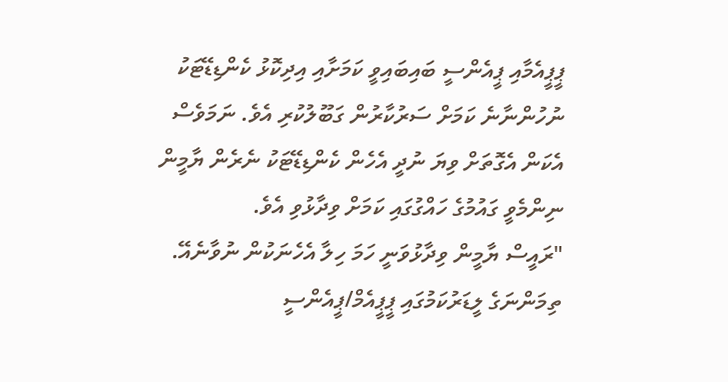ޕީޕީއެމާއި ޕީއެންސީ ބައިބައިވީ ކަމަށާއި އިދިކޮޅު ކެންޑިޑޭޓަކު ނުހުންނާނެ ކަމަށް ސަރުކާރުން ގަބޫލުކުރި އެވެ. ނަމަވެސް އެކަން އެގޮތަށް ވިޔަ ނުދީ އެހެން ކެންޑިޑޭޓަކު ނެރެން ޔާމީން ނިންމެވީ ގައުމުގެ ހައްގުގައި ކަމަށް ވިދާޅުވި އެވެ.
"ރައީސް ޔާމީން ވިދާޅުވަނީ ހަމަ ހިލާ އެހެނަކުން ނުވާނެއޭ. ތިމަންނަގެ ލީޑަރުކަމުގައި ޕީޕީއެމް/ޕީއެންސީ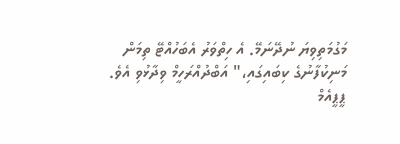މަގުމަތިވިޔަ ނުދޭނަމޭ. އެ ހިތްވަރު އެބަހުއްޓޭ ތިމަން މަނިކުފާނުގެ ކިބައިގައި،" އަބްދުއްރަހީމް ވިދާޅުވި އެވެ.
ޕީޕީއެމް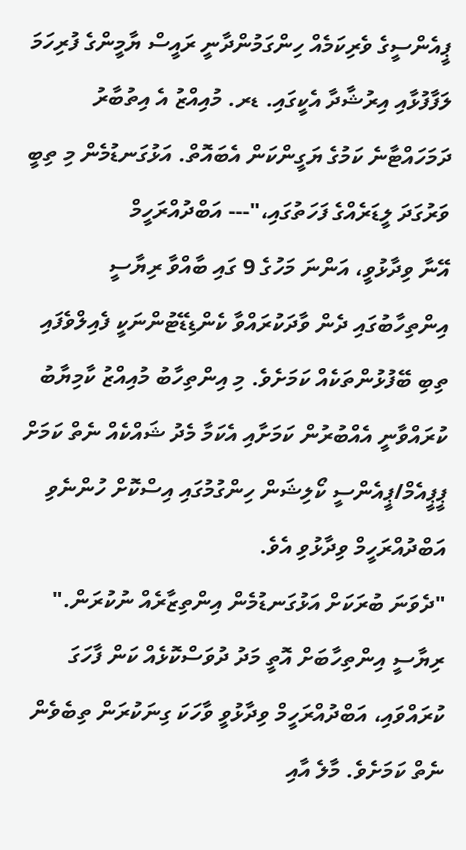ޕީއެންސީގެ ވެރިކަމެއް ހިންގަމުންދާނީ ރައީސް ޔާމީންގެ ފުރިހަމަ ލަފާފުޅާއި އިރުޝާދާ އެކީގައި. ޑރ. މުއިއްޒު އެ އިތުބާރު ދަމަހައްޓާނެ ކަމުގެ ޔަގީންކަން އެބައޮތް. އަޅުގަނޑުމެން މި ތިބީ ވަރުގަދަ ލީޑަރެއްގެ ފަހަތުގައި،"--- އަބްދުއްރަހީމް
އޭނާ ވިދާޅުވީ، އަންނަ މަހުގެ 9 ގައި ބާއްވާ ރިޔާސީ އިންތިހާބުގައި ދެން ވާދަކުރައްވާ ކެންޑިޑޭޓުންނަކީ ފެއިލްވެފައި ތިބި ބޭފުޅުންތަކެއް ކަމަށެވެ. މި އިންތިހާބު މުއިއްޒު ކާމިޔާބު ކުރައްވާނީ އެއްބުރުން ކަމަށާއި އެކަމާ މެދު ޝައްކެއް ނެތް ކަމަށް ޕީޕީއެމް/ޕީއެންސީ ކޯލިޝަން ހިންގުމުގައި އިސްކޮށް ހުންނެވި އަބްދުއްރަހީމް ވިދާޅުވި އެވެ.
"ދެވަނަ ބުރަކަށް އަޅުގަނޑުމެން އިންތިޒާރެއް ނުކުރަން."
ރިޔާސީ އިންތިހާބަށް އޮތީ މަދު ދުވަސްކޮޅެއް ކަން ފާހަގަ ކުރައްވައި، އަބްދުއްރަހީމް ވިދާޅުވީ ވާހަކަ ގިނަކުރަން ތިބެވެން ނެތް ކަމަށެވެ. މާލެ އާއި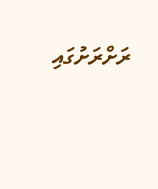ރަށްރަށުގައި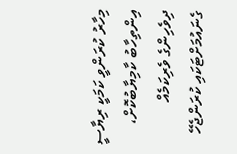މިހާރު ކުރަންވީ ކަމަކީ ރިޔާސީ އިންތިހާބު ކާމިޔާބުކޮށް، ދިވެހިންގެ ވެރިކަމެއް ގެނައުމަށްޓަކައި ކުރަންޖެހޭ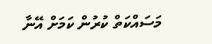މަސައްކަތް ކުރުން ކަމަށް އޭނާ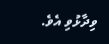ވިދާޅުވި އެވެ.